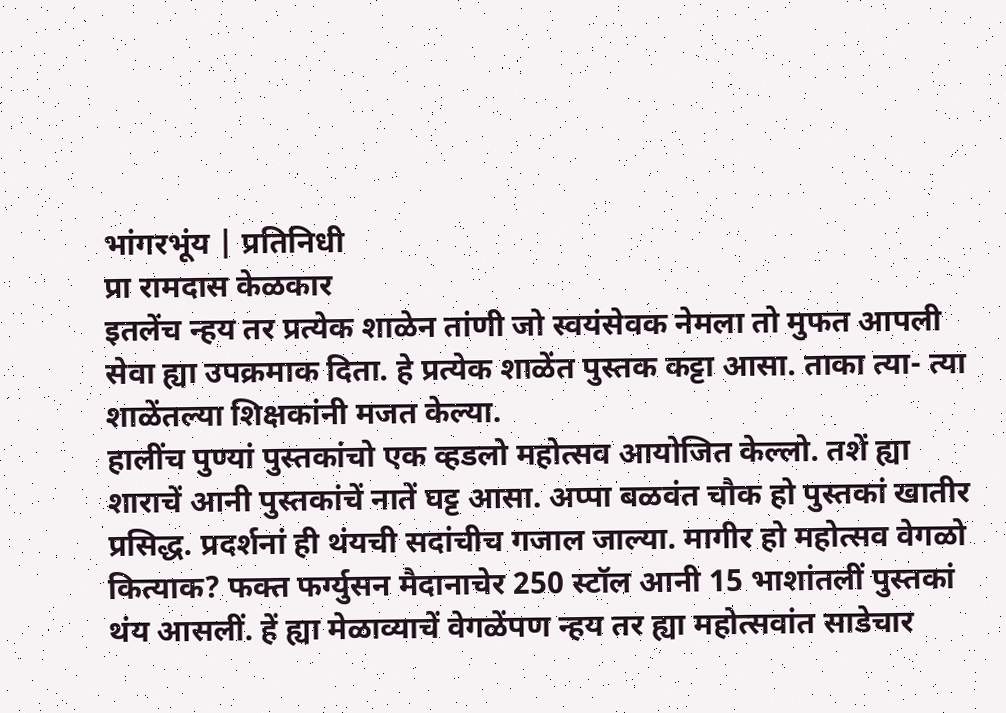भांगरभूंय | प्रतिनिधी
प्रा रामदास केळकार
इतलेंच न्हय तर प्रत्येक शाळेन तांणी जो स्वयंसेवक नेमला तो मुफत आपली सेवा ह्या उपक्रमाक दिता. हे प्रत्येक शाळेंत पुस्तक कट्टा आसा. ताका त्या- त्या शाळेंतल्या शिक्षकांनी मजत केल्या.
हालींच पुण्यां पुस्तकांचो एक व्हडलो महोत्सव आयोजित केल्लो. तशें ह्या शाराचें आनी पुस्तकांचें नातें घट्ट आसा. अप्पा बळवंत चौक हो पुस्तकां खातीर प्रसिद्ध. प्रदर्शनां ही थंयची सदांचीच गजाल जाल्या. मागीर हो महोत्सव वेगळो कित्याक? फक्त फर्ग्युसन मैदानाचेर 250 स्टॉल आनी 15 भाशांतलीं पुस्तकां थंय आसलीं. हें ह्या मेळाव्याचें वेगळेंपण न्हय तर ह्या महोत्सवांत साडेचार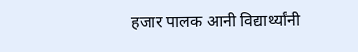हजार पालक आनी विद्यार्थ्यांनी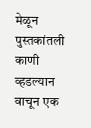मेळून पुस्तकांतली काणी व्हडल्यान वाचून एक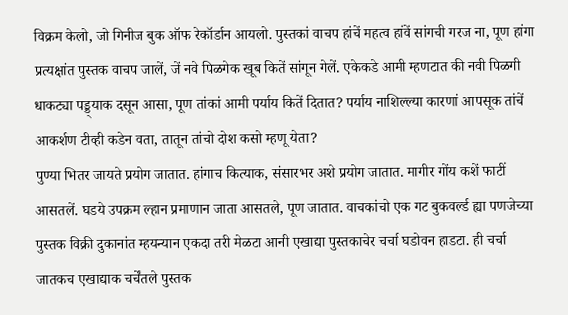विक्रम केलो, जो गिनीज बुक ऑफ रेकॉर्डान आयलो. पुस्तकां वाचप हांचें महत्व हांवें सांगची गरज ना, पूण हांगा प्रत्यक्षांत पुस्तक वाचप जालें, जें नवे पिळगेक खूब कितें सांगून गेलें. एकेकडे आमी म्हणटात की नवी पिळगी धाकट्या पड्ड्याक दसून आसा, पूण तांकां आमी पर्याय कितें दितात? पर्याय नाशिल्ल्या कारणां आपसूक तांचें आकर्शण टीव्ही कडेन वता, तातून तांचो दोश कसो म्हणू येता?
पुण्या भितर जायते प्रयोग जातात. हांगाच कित्याक, संसारभर अशे प्रयोग जातात. मागीर गोंय कशें फाटीं आसतलें. घडये उपक्रम ल्हान प्रमाणान जाता आसतले, पूण जातात. वाचकांचो एक गट बुकवर्ल्ड ह्या पणजेच्या पुस्तक विक्री दुकानांत म्हयन्यान एकदा तरी मेळटा आनी एखाद्या पुस्तकाचेर चर्चा घडोवन हाडटा. ही चर्चा जातकच एखाद्याक चर्चेंतले पुस्तक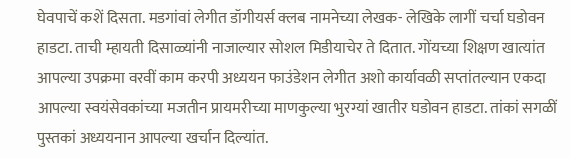घेवपाचें कशें दिसता. मडगांवां लेगीत डॉगीयर्स क्लब नामनेच्या लेखक- लेखिके लागीं चर्चा घडोवन हाडटा. ताची म्हायती दिसाळ्यांनी नाजाल्यार सोशल मिडीयाचेर ते दितात. गोंयच्या शिक्षण खात्यांत आपल्या उपक्रमा वरवीं काम करपी अध्ययन फाउंडेशन लेगीत अशो कार्यावळी सप्तांतल्यान एकदा आपल्या स्वयंसेवकांच्या मजतीन प्रायमरीच्या माणकुल्या भुरग्यां खातीर घडोवन हाडटा. तांकां सगळीं पुस्तकां अध्ययनान आपल्या खर्चान दिल्यांत.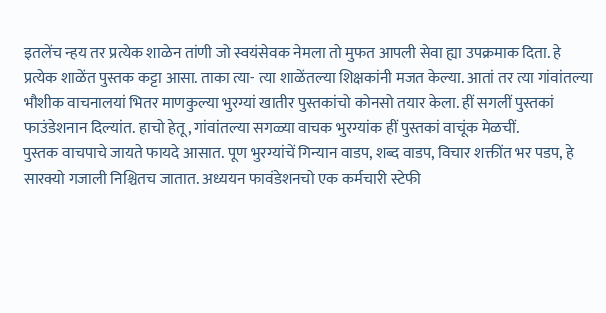इतलेंच न्हय तर प्रत्येक शाळेन तांणी जो स्वयंसेवक नेमला तो मुफत आपली सेवा ह्या उपक्रमाक दिता. हे प्रत्येक शाळेंत पुस्तक कट्टा आसा. ताका त्या- त्या शाळेंतल्या शिक्षकांनी मजत केल्या. आतां तर त्या गांवांतल्या भौशीक वाचनालयां भितर माणकुल्या भुरग्यां खातीर पुस्तकांचो कोनसो तयार केला. हीं सगलीं पुस्तकां फाउंडेशनान दिल्यांत. हाचो हेतू, गांवांतल्या सगळ्या वाचक भुरग्यांक हीं पुस्तकां वाचूंक मेळचीं.
पुस्तक वाचपाचे जायते फायदे आसात. पूण भुरग्यांचें गिन्यान वाडप, शब्द वाडप, विचार शक्तींत भर पडप, हे सारक्यो गजाली निश्चितच जातात. अध्ययन फावंडेशनचो एक कर्मचारी स्टेफी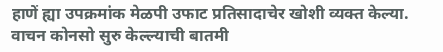हाणें ह्या उपक्रमांक मेळपी उफाट प्रतिसादाचेर खोशी व्यक्त केल्या. वाचन कोनसो सुरु केल्ल्याची बातमी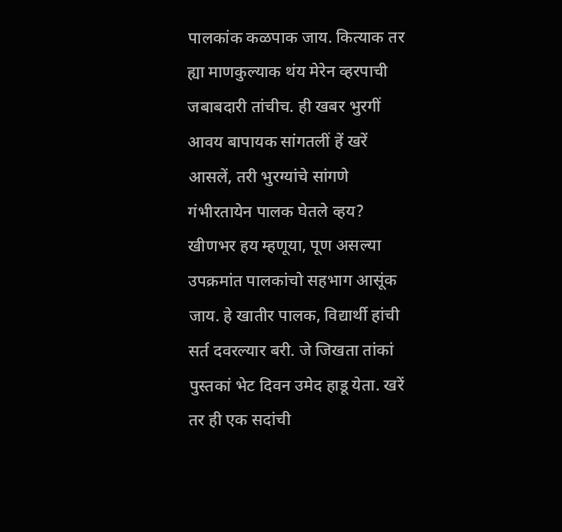पालकांक कळपाक जाय. कित्याक तर ह्या माणकुल्याक थंय मेरेन व्हरपाची जबाबदारी तांचीच. ही खबर भुरगीं आवय बापायक सांगतलीं हें खरें आसलें, तरी भुरग्यांचे सांगणे गंभीरतायेन पालक घेतले व्हय? खीणभर हय म्हणूया, पूण असल्या उपक्रमांत पालकांचो सहभाग आसूंक जाय. हे खातीर पालक, विद्यार्थी हांची सर्त दवरल्यार बरी. जे जिखता तांकां पुस्तकां भेट दिवन उमेद हाडू येता. खरें तर ही एक सदांची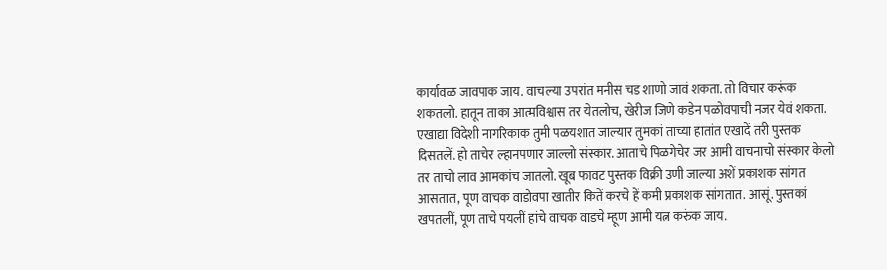कार्यावळ जावपाक जाय. वाचल्या उपरांत मनीस चड शाणो जावं शकता. तो विचार करूंक शकतलो. हातून ताका आत्मविश्वास तर येतलोच, खेरीज जिणे कडेन पळोवपाची नजर येवं शकता.
एखाद्या विदेशी नागरिकाक तुमी पळयशात जाल्यार तुमकां ताच्या हातांत एखादें तरी पुस्तक दिसतलें. हो ताचेर ल्हानपणार जाल्लो संस्कार. आताचे पिळगेचेर जर आमी वाचनाचो संस्कार केलो तर ताचो लाव आमकांच जातलो. खूब फावट पुस्तक विक्री उणी जाल्या अशें प्रकाशक सांगत आसतात, पूण वाचक वाडोवपा खातीर कितें करचे हें कमी प्रकाशक सांगतात. आसूं. पुस्तकां खपतलीं, पूण ताचे पयलीं हांचे वाचक वाडचे म्हूण आमी यत्न करुंक जाय.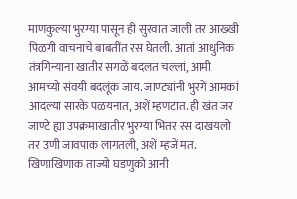माणकुल्या भुरग्या पासून ही सुरवात जाली तर आख्खी पिळगी वाचनाचे बाबतींत रस घेतली. आतां आधुनिक तंत्रगिन्याना खातीर सगळें बदलत चल्लां, आमी आमच्यो संवयी बदलूंक जाय. जाण्ट्यांनी भुरगें आमकां आदल्या सारके पळयनात, अशें म्हणटात. ही खंत जर जाण्टे ह्या उपक्रमाखातीर भुरग्या भितर रस दाखयलो तर उणी जावपाक लागतली, अशें म्हजें मत.
खिणाखिणाक ताज्यो घडणुको आनी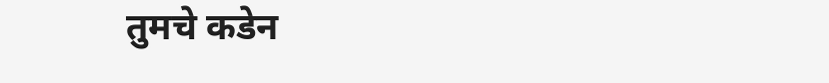तुमचे कडेन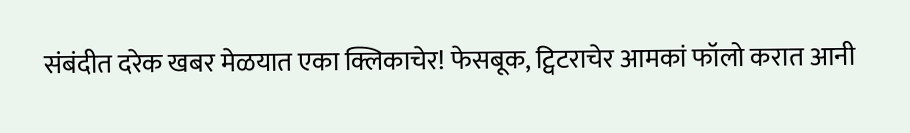संबंदीत दरेक खबर मेळयात एका क्लिकाचेर! फेसबूक, ट्विटराचेर आमकां फॉलो करात आनी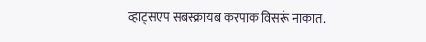व्हाट्सएप सबस्क्रायब करपाक विसरूं नाकात.